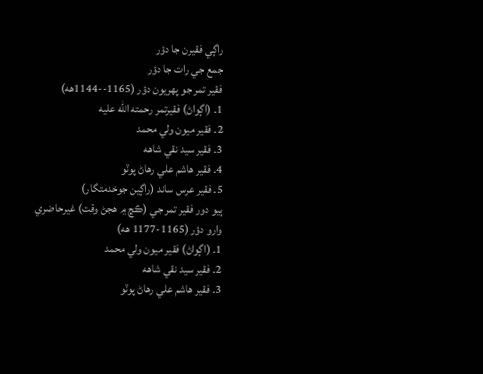راڳي فقيرن جا دؤر
جمع جي رات جا دؤر
فقير تمر جو پهريون دؤر (1165--1144ھه)
1۔ (اڳواڻ) فقيرتمر رحمته الله عليه
2۔ فقير ميون ولي محمد
3۔ فقير سيد نقي شاهه
4۔ فقير هاشم علي رهاڻ پوٽو
5۔ فقير عرس ساند (راڳين جوخدمتگار)
ٻيو دور فقير تمر جي (ڪڇ ۾ هجڻ وقت) غيرحاضري وارو دؤر (1165-1177 ھه)
1۔ (اڳواڻ) فقير ميون ولي محمد
2۔ فقير سيد نقي شاهه
3۔ فقير هاشم علي رهاڻ پوٽو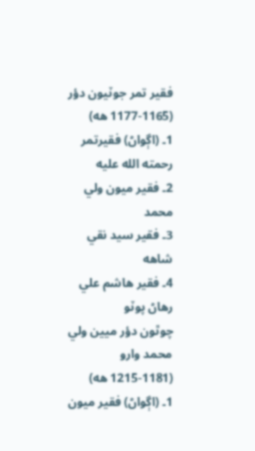فقير تمر جوٽيون دؤر (1165-1177 ھه)
1۔ (اڳواڻ) فقيرتمر رحمته الله عليه
2۔ فقير ميون ولي محمد
3۔ فقير سيد نقي شاهه
4۔ فقير هاشم علي رهاڻ پوٽو
چوٿون دؤر ميين ولي محمد وارو (1181-1215 ھه)
1۔ (اڳواڻ) فقير ميون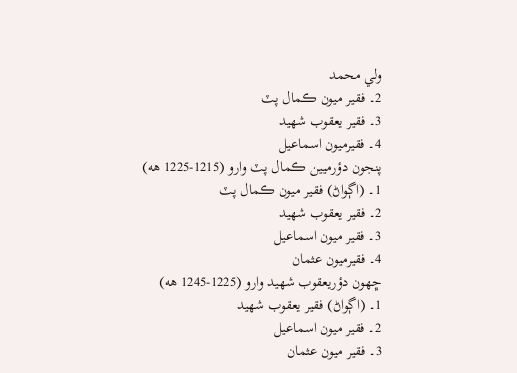ولي محمد
2۔ فقير ميون ڪمال پٽ
3۔ فقير يعقوب شهيد
4۔ فقيرميون اسماعيل
پنجون دؤرميين ڪمال پٽ وارو (1215-1225 هه)
1۔ (اڳواڻ) فقير ميون ڪمال پٽ
2۔ فقير يعقوب شهيد
3۔ فقير ميون اسماعيل
4۔ فقيرميون عثمان
ڇهون دؤريعقوب شهيد وارو (1225-1245 هه)
1۔ (اڳواڻ) فقير يعقوب شهيد
2۔ فقير ميون اسماعيل
3۔ فقير ميون عثمان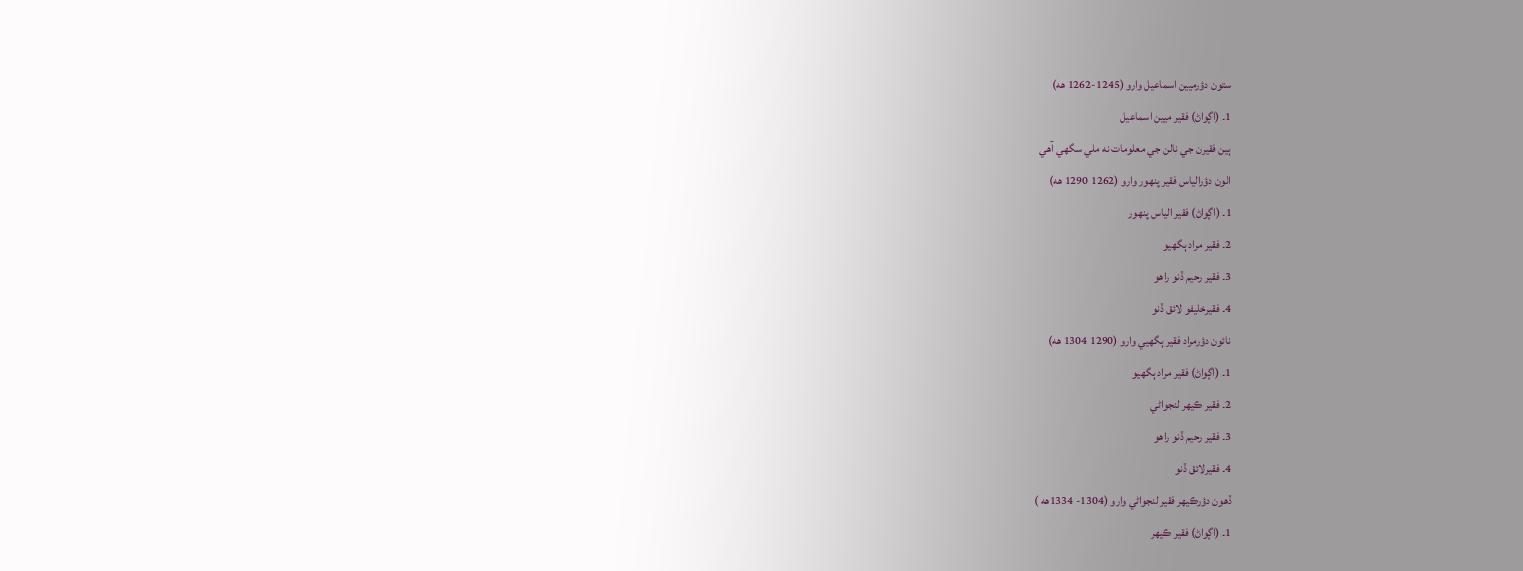ستون دؤرميين اسماعيل وارو (1245-1262 هه)
1۔ (اڳواڻ) فقير ميين اسماعيل
ٻين فقيرن جي نالن جي معلومات نه ملي سگهي آهي
اٺون دؤرالياس فقير پنهور وارو (1262 1290 هه)
1۔ (اڳواڻ) فقير الياس پنهور
2۔ فقير مراد ٻگهيو
3۔ فقير رحيم ڏنو راهو
4۔ فقيرخليفو لائق ڏنو
نائون دؤرمراد فقير ٻگهيي وارو (1290 1304 هه)
1۔ (اڳواڻ) فقير مراد ٻگهيو
2۔ فقير ڪيهر لنجواڻي
3۔ فقير رحيم ڏنو راهو
4۔ فقيرلائق ڏنو
ڏهون دؤرڪيهر فقير لنجواڻي وارو (1304- 1334هه )
1۔ (اڳواڻ) فقير ڪيهر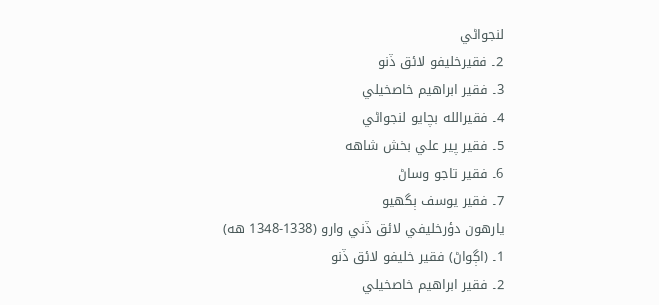لنجواڻي
2۔ فقيرخليفو لائق ڏنو
3۔ فقير ابراهيم خاصخيلي
4۔ فقيرالله بچايو لنجواڻي
5۔ فقير پير علي بخش شاهه
6۔ فقير تاجو وساڻ
7۔ فقير يوسف ٻگهيو
يارهون دؤرخليفي لائق ڏني وارو (1338-1348 هه)
1۔ (اڳواڻ) فقير خليفو لائق ڏنو
2۔ فقير ابراهيم خاصخيلي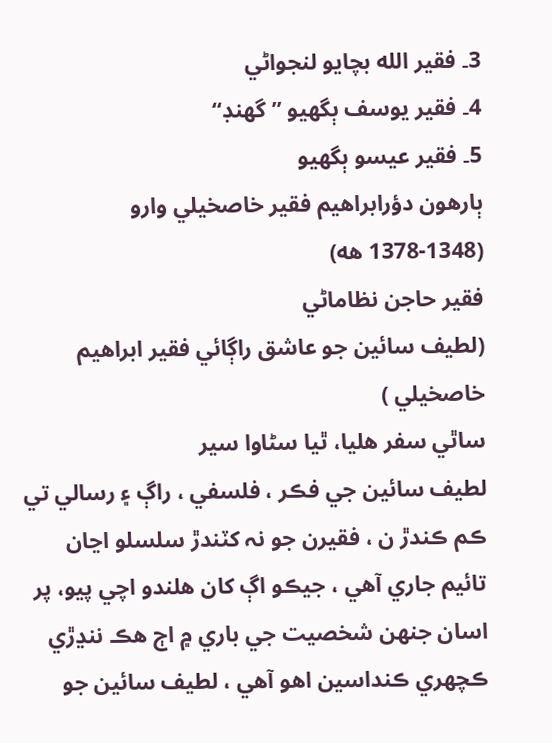3۔ فقير الله بچايو لنجواڻي
4۔ فقير يوسف ٻگهيو ”گهنڊ“
5۔ فقير عيسو ٻگهيو
ٻارهون دؤرابراهيم فقير خاصخيلي وارو (1348-1378 هه)
فقير حاجن نظاماڻي
(لطيف سائين جو عاشق راڳائي فقير ابراھيم خاصخيلي )
ساٿي سفر ھليا، ٿيا سڻاوا سير
لطيف سائين جي فڪر ، فلسفي ، راڳ ۽ رسالي تي ڪم ڪندڙ ن ، فقيرن جو نہ کٽندڙ سلسلو اڃان تائيم جاري آھي ، جيڪو اڳ کان ھلندو اچي پيو، پر اسان جنھن شخصيت جي باري ۾ اڄ ھڪ ننڍڙي ڪچھري ڪنداسين اھو آھي ، لطيف سائين جو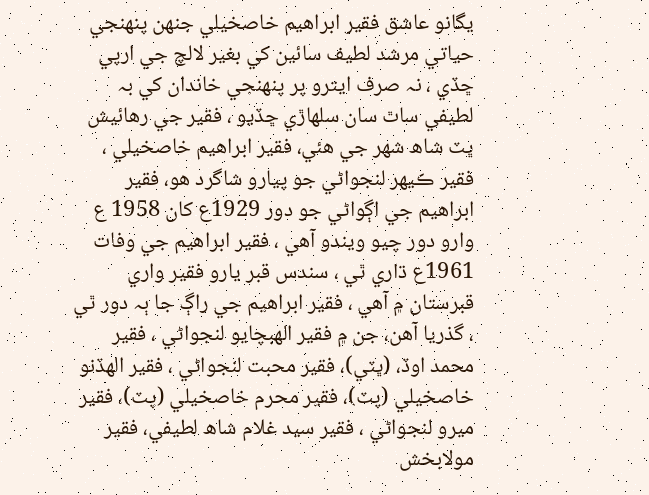يگانو عاشق فقير ابراھيم خاصخيلي جنھن پنھنجي حياتي مرشد لطيف سائين کي بغير لالچ جي ارپي ڇڏي ، نہ صرف ايترو پر پنھنجي خاندان کي بہ لطيفي ساٿ سان سلھاڙي ڇڏيو ، فقير جي رھائيش ڀٽ شاھ شھر جي ھئي، فقير ابراھيم خاصخيلي ، فقير ڪيھر لنجواڻي جو پيارو شاگرد ھو، فقير ابراھيم جي اڳواڻي جو دور 1929ع کان 1958 ع وارو دور چيو ويندو آھي ، فقير ابراھيم جي وفات 1961ع ڌاري ٿي ، سندس قبر يارو فقير واري قبرستان ۾ آھي ، فقير ابراھيم جي راڳ جا ٻہ دور ٿي ، گذريا آھن، جن ۾ فقير الھبچايو لنجواڻي ، فقير محمد اوڏ، (ڀٽي)، فقير محبت لنجواڻي ، فقير الھڏنو خاصخيلي (پٽ)، فقير محرم خاصخيلي (پٽ)، فقير ميرو لنجواڻي ، فقير سيد غلام شاھ لطيفي، فقير مولابخش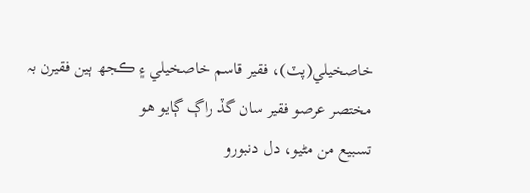خاصخيلي(پٽ)، فقير قاسم خاصخيلي ۽ ڪجھ ٻين فقيرن بہ مختصر عرصو فقير سان گڏ راڳ ڳايو ھو
تسبيع من مڻيو، دل دنبورو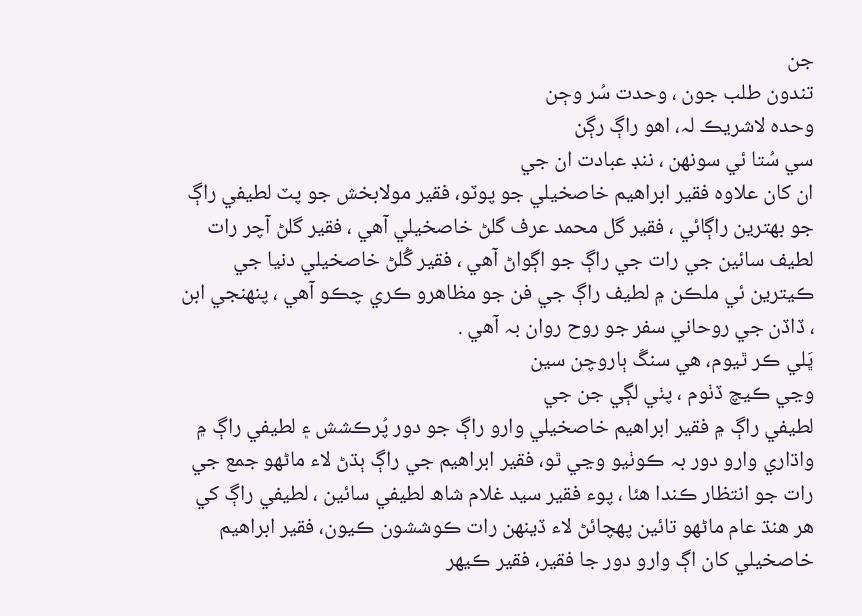جن
تندون طلب جون ، وحدت سُر وڄن
وحدہ لاشريڪ لہ، اھو راڳ رڳن
سي سُتا ئي سونھن ، ننڊ عبادت ان جي
ان کان علاوہ فقير ابراھيم خاصخيلي جو پوٽو، فقير مولابخش جو پٽ لطيفي راڳ جو بھترين راڳائي ، فقير گل محمد عرف گلڻ خاصخيلي آھي ، فقير گلڻ آچر رات لطيف سائين جي رات جي راڳ جو اڳواڻ آھي ، فقير گُلڻ خاصخيلي دنيا جي ڪيترين ئي ملڪن ۾ لطيف راڳ جي فن جو مظاھرو ڪري چڪو آھي ، پنھنجي ابن ، ڏاڏن جي روحاني سفر جو روح روان بہ آھي .
ڀَلي ڪر ٿيوم، ھي سنڱ ٻاروچن سين
وڃي ڪيچ ڏٺوم ، پٺي لڳي جن جي
لطيفي راڳ ۾ فقير ابراھيم خاصخيلي وارو راڳ جو دور پُرڪشش ۽ لطيفي راڳ ۾ واڌاري وارو دور بہ ڪوٺيو وڃي ٿو، فقير ابراھيم جي راڳ ٻڌڻ لاء ماڻھو جمع جي رات جو انتظار ڪندا ھئا ، پوء فقير سيد غلام شاھ لطيفي سائين ، لطيفي راڳ کي ھر ھنڌ عام ماڻھو تائين پھچائڻ لاء ڏينھن رات ڪوششون ڪيون، فقير ابراھيم خاصخيلي کان اڳ وارو دور جا فقير، فقير ڪيھر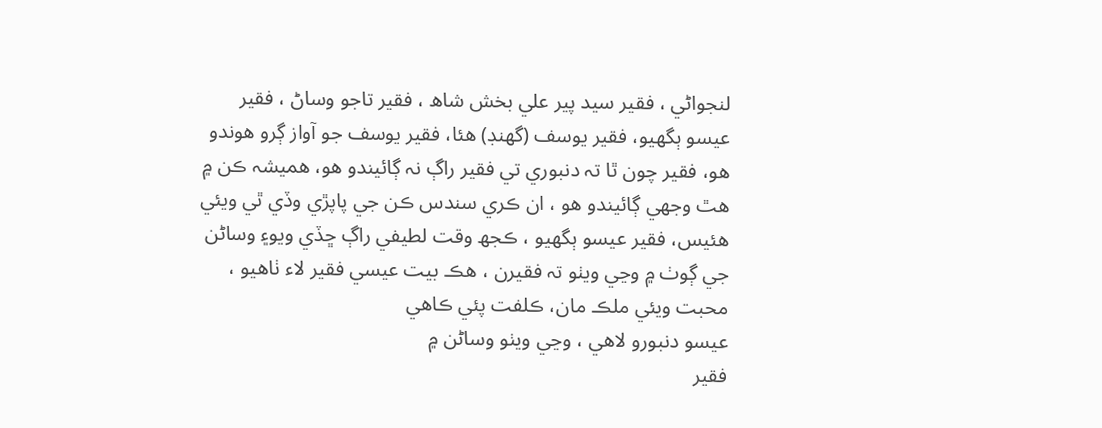لنجواڻي ، فقير سيد پير علي بخش شاھ ، فقير تاجو وساڻ ، فقير عيسو ٻگھيو، فقير يوسف (گھنڊ) ھئا، فقير يوسف جو آواز ڳرو ھوندو ھو، فقير چون ٿا تہ دنبوري تي فقير راڳ نہ ڳائيندو ھو، ھميشہ ڪن ۾ ھٿ وجھي ڳائيندو ھو ، ان ڪري سندس ڪن جي پاپڙي وڏي ٿي ويئي ھئيس، فقير عيسو ٻگھيو ، ڪجھ وقت لطيفي راڳ ڇڏي ويو۽ وساڻن جي ڳوٺ ۾ وڃي ويٺو تہ فقيرن ، ھڪ بيت عيسي فقير لاء ٺاھيو ،
محبت ويئي ملڪ مان، ڪلفت پئي ڪاھي
عيسو دنبورو لاھي ، وڃي ويٺو وساڻن ۾
فقير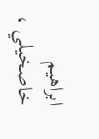ابراھيم خاصخيلي ،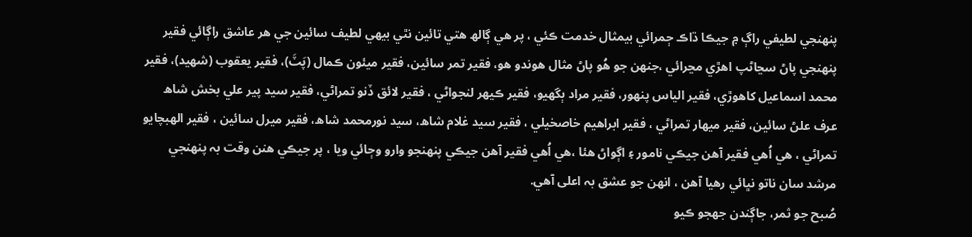پنھنجي لطيفي راڳ ۾ جيڪا ڌاڪ ڄمرائي بيمثال خدمت ڪئي ، پر ھي ڳالھ ھتي تائين نٿي بيھي لطيف سائين جي ھر عاشق راڳائي فقير پنھنجي پاڻ سڃاڻپ اھڙي مڃرائي ،جنھن جو ھُو پاڻ مثال ھوندو ھو، فقير تمر سائين، فقير ميئون ڪمال (پَٽَ)، فقير يعقوب (شھيد)، فقير محمد اسماعيل کاھوڙي، فقير الياس پنھور، فقير مراد ٻگھيو، فقير ڪيھر لنجواڻي ، فقير لائق ڏنو تمراڻي، فقير سيد پير علي بخش شاھ عرف علڻ سائين، فقير ميھار تمراڻي ، فقير ابراھيم خاصخيلي ، فقير سيد غلام شاھ، سيد نورمحمد شاھ، فقير ميرل سائين ، فقير الھبچايو تمراڻي ، ھي اُھي فقير آھن جيڪي نامور ۽ اڳواڻ ھئا ،ھي اُھي فقير آھن جيڪي پنھنجو وارو وڄائي ويا ، پر جيڪي ھنن وقت بہ پنھنجي مرشد سان ناتو نڀائي رھيا آھن ، انھن جو عشق بہ اعلى آھي.
صُبح جو ثمر، جاڳندن جھجو ڪيو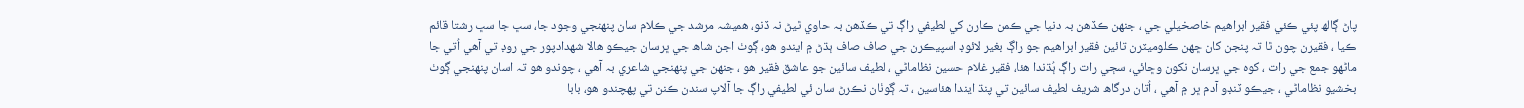پاڻ ڳالھ پئي ڪئي فقير ابراھيم خاصخيلي جي ، جنھن ڪڏھن بہ دنيا جي ڪمن ڪارن کي لطيفي راڳ تي ڪڏھن بہ حاوي ٿيڻ نہ ڏنو، ھميشہ مرشد جي ڪلام سان پنھنجي وجود جا، سڀ جا سڀ رشتا قائم ڪيا ، فقيرن چون ٿا تہ پنجن کان ڇھن ڪلوميٽرن تائين فقير ابراھيم جو راڳ بغير لائوڊ اسپيڪرن جي صاف صاف ٻڌڻ ۾ ايندو ھو، ڳوٺ اجن شاھ جي ڀرسان جيڪو ھالا شھدادپور جي روڊ تي آھي اُتي جا ماڻھو جمع جي رات ، کوہ جي ڀرسان نکون وڇائي، سڄي رات راڳ ٻُڌندا ھئا، فقير غلام حسين نظاماڻي ، لطيف سائين جو عاشق فقير ھو ، جنھن جي پنھنجي شاعري بہ آھي ، چوندو ھو تہ اسان پنھنجي ڳوٺ بخشيو نظاماڻي ، جيڪو ٽنڊو آدم ڀر ۾ آھي ، اُتان درگاھ شريف لطيف سائين تي پنڌ ايندا ھئاسين ، تہ ڳوٺان نڪرڻ سان ئي لطيفي راڳ جا آلاپ سندن ڪنن تي پھچندو ھو، بابا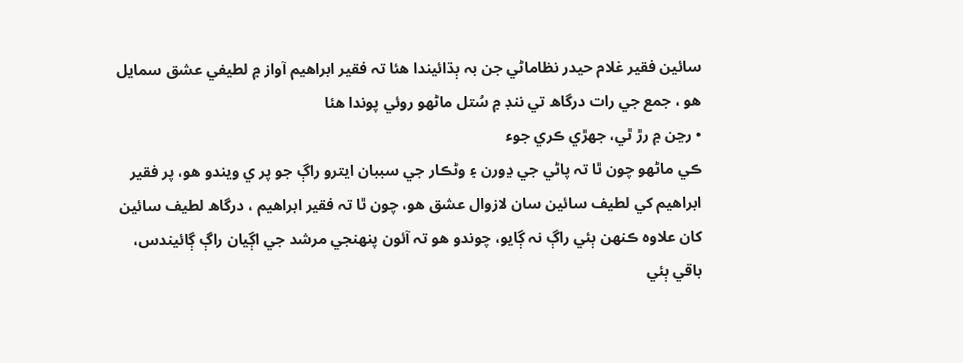سائين فقير غلام حيدر نظاماڻي جن بہ ٻڌائيندا ھئا تہ فقير ابراھيم آواز ۾ لطيفي عشق سمايل ھو ، جمع جي رات درگاھ تي ننڊ ۾ سُتل ماڻھو روئي پوندا ھئا
• رڃن ۾ رڙ ٿي، جھڙي ڪري جوء
ڪي ماڻھو چون ٿا تہ پاڻي جي ڍورن ۽ وڻڪار جي سببان ايترو راڳ جو پر ي ويندو ھو، پر فقير ابراھيم کي لطيف سائين سان لازوال عشق ھو، چون ٿا تہ فقير ابراھيم ، درگاھ لطيف سائين کان علاوہ ڪنھن ٻئي راڳ نہ ڳايو، چوندو ھو تہ آئون پنھنجي مرشد جي اڳيان راڳ ڳائيندس، باقي ٻئي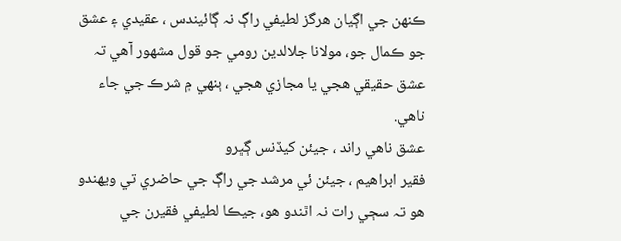ڪنھن جي اڳيان ھرگز لطيفي راڳ نہ ڳائيندس ، عقيدي ۽ عشق جو ڪمال جو، مولانا جلالدين رومي جو قول مشھور آھي تہ عشق حقيقي ھجي يا مجازي ھجي ، ٻنھي ۾ شرڪ جي جاء ناھي.
عشق ناھي راند ، جيئن کيڏنس ڳڀرو
فقير ابراھيم ، جيئن ئي مرشد جي راڳ جي حاضري تي ويھندو ھو تہ سڄي رات نہ اٿندو ھو، جيڪا لطيفي فقيرن جي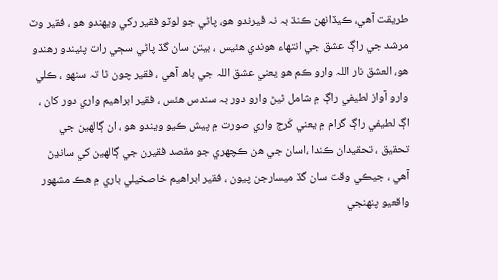طريقت آھي، ڪيڏانھن ڪنڌ بہ نہ ڦيرندو ھو، پاڻي جو لوٽو فقير رکي ويھندو ھو ، فقير وٽ مرشد جي راڳ عشق جي انتھاء ھوندي ھئيس ، بيتن سان گڏ پاڻي سڄي رات پئيندو رھندو ھو، العشق نار اللہ وارو ڪم ھو يعني عشق اللہ جي باھ آھي ، فقير چون ٿا تہ سنھو ، ڪلي وارو آواز لطيفي راڳ ۾ شامل ٿيڻ وارو دور بہ سندس ھئس ، فقير ابراھيم واري دور کان ، اڳ لطيفي راڳ گرام ۾ يعني کَرج واري صورت ۾ پيش ڪيو ويندو ھو ، ان ڳالھين جي تحقيق ، تحقيدان ڪندا ،اسان جي ھن ڪچھري جو مقصد فقيرن جي ڳالھين کي سانڍڻ آھي ، جيڪي وقت سان گڏ ميسارجن پيون ، فقير ابراھيم خاصخيلي باري ۾ ھڪ مشھور واقعيو پنھنجي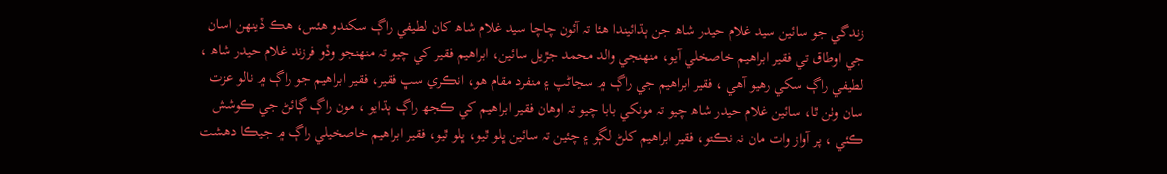زندگي جو سائين سيد غلام حيدر شاھ جن ٻڌائيندا ھئا تہ آئون چاچا سيد غلام شاھ کان لطيفي راڳ سکندو ھئس، ھڪ ڏينھن اسان جي اوطاق تي فقير ابراھيم خاصخلي آيو، منھنجي والد محمد جڙيل سائين، ابراھيم فقير کي چيو تہ منھنجو وڏو فرزند غلام حيدر شاھ ، لطيفي راڳ سکي رھيو آھي ، فقير ابراھيم جي راڳ ۾ سڃاڻپ ۽ منفرد مقام ھو، انڪري سڀ فقير، فقير ابراھيم جو راڳ ۾ نالو عزت سان وٺن ٿا، سائين غلام حيدر شاھ چيو تہ مونکي بابا چيو تہ اوھان فقير ابراھيم کي ڪجھ راڳ ٻڌايو ، مون راڳ ڳائڻ جي ڪوشش ڪئي ، پر آواز وات مان نہ نڪتو، فقير ابراھيم کلڻ لڳو ۽ چئين تہ سائين ڀلو ٿيو، ڀلو ٿيو، فقير ابراھيم خاصخيلي راڳ ۾ جيڪا دھشت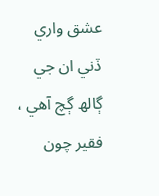عشق واري ڏني ان جي ڳالھ ڳچ آھي ، فقير چون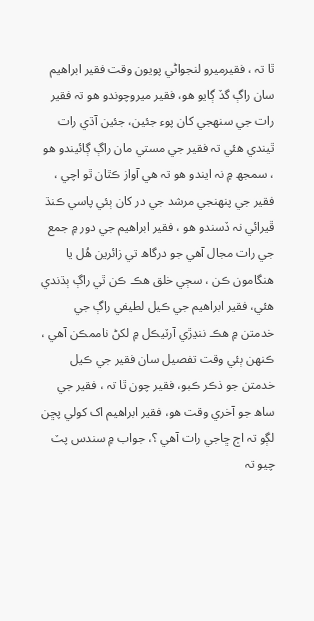ٿا تہ ، فقيرميرو لنجواڻي پويون وقت فقير ابراھيم سان راڳ گڏ ڳايو ھو، فقير ميروچوندو ھو تہ فقير رات جي سنھجي کان پوء جئين، جئين آڌي رات ٿيندي ھئي تہ فقير جي مستي مان راڳ ڳائيندو ھو ، سمجھ ۾ نہ ايندو ھو تہ ھي آواز ڪٿان ٿو اچي ، فقير جي پنھنجي مرشد جي در کان ٻئي پاسي ڪنڌ ڦيرائي نہ ڏسندو ھو ، فقير ابراھيم جي دور ۾ جمع جي رات مجال آھي جو درگاھ تي زائرين ھُل يا ھنگامون ڪن ، سڄي خلق ھڪ ڪن ٿي راڳ ٻڌندي ھئي، فقير ابراھيم جي ڪيل لطيفي راڳ جي خدمتن ۾ ھڪ ننڍڙي آرٽيڪل ۾ لکڻ ناممڪن آھي ، ڪنھن ٻئي وقت تفصيل سان فقير جي ڪيل خدمتن جو ذڪر ڪبو، فقير چون ٿا تہ ، فقير جي ساھ جو آخري وقت ھو، فقير ابراھيم اک کولي پڇن لڳو تہ اڄ ڇاجي رات آھي ؟، جواب ۾ سندس پٽ چيو تہ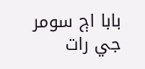بابا اڄ سومر جي رات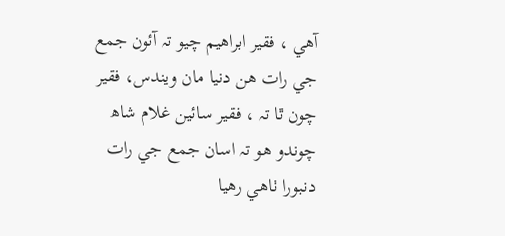آھي ، فقير ابراھيم چيو تہ آئون جمع جي رات ھن دنيا مان ويندس، فقير چون ٿا تہ ، فقير سائين غلام شاھ چوندو ھو تہ اسان جمع جي رات دنبورا ٺاھي رھيا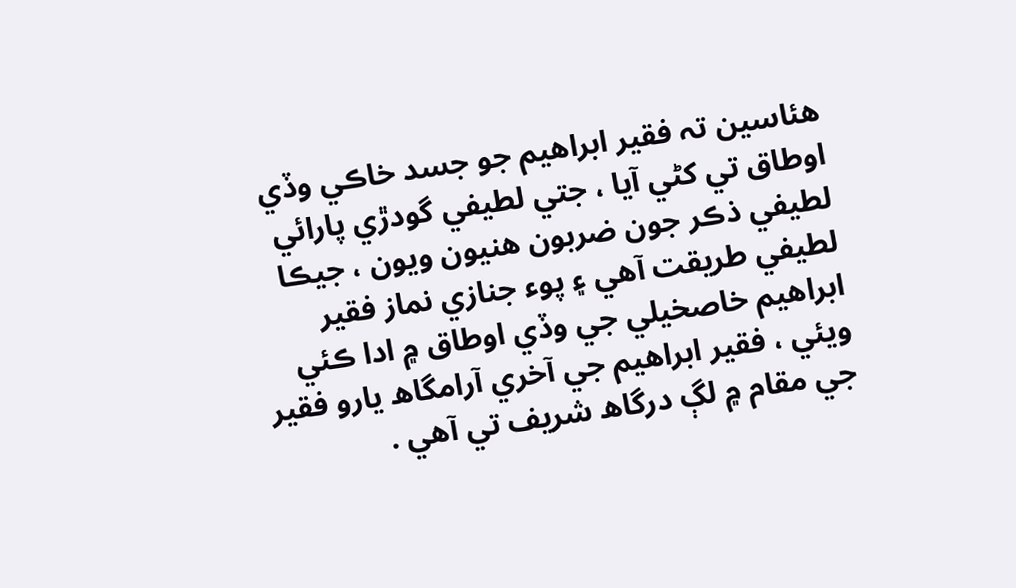ھئاسين تہ فقير ابراھيم جو جسد خاڪي وڏي اوطاق تي کڻي آيا ، جتي لطيفي گودڙي پارائي لطيفي ذڪر جون ضربون ھنيون ويون ، جيڪا لطيفي طريقت آھي ۽ پوء جنازي نماز فقير ابراھيم خاصخيلي جي وڏي اوطاق ۾ ادا ڪئي ويئي ، فقير ابراھيم جي آخري آرامگاھ يارو فقير جي مقام ۾ لڳ درگاھ شريف تي آھي .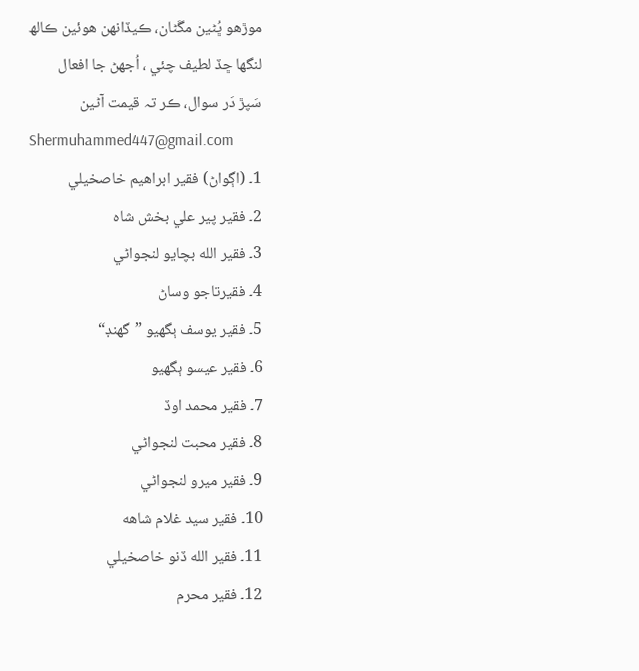موڙھو ڀُڻين مڱڻان، ڪيڏانھن ھوئين ڪالھ
لنگھا ڇڏ لطيف چئي ، اُجھڻ جا افعال
سَپڙ دَر سوال، ڪر تہ قيمت آڻين
Shermuhammed447@gmail.com
1۔ (اڳواڻ) فقير ابراهيم خاصخيلي
2۔ فقير پير علي بخش شاه
3۔ فقير الله بچايو لنجواڻي
4۔ فقيرتاجو وساڻ
5۔ فقير يوسف ٻگهيو ”گهنڊ“
6۔ فقير عيسو ٻگهيو
7۔ فقير محمد اوڏ
8۔ فقير محبت لنجواڻي
9۔ فقير ميرو لنجواڻي
10۔ فقير سيد غلام شاهه
11۔ فقير الله ڏنو خاصخيلي
12۔ فقير محرم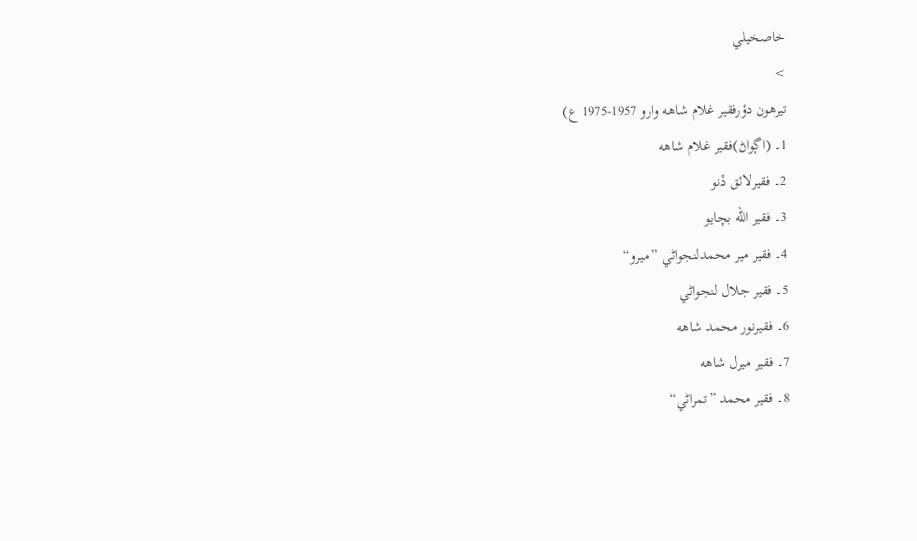خاصخيلي
>
تيرهون دؤرفقير غلام شاهه وارو 1957-1975 ع)
1۔ (اڳواڻ)فقير غلام شاهه
2۔ فقيرلائق ڏنو
3۔ فقير الله بچايو
4۔ فقير مير محمدلنجواڻي ”ميرو“
5۔ فقير جلال لنجواڻي
6۔ فقيرنور محمد شاهه
7۔ فقير ميرل شاهه
8۔ فقير محمد ”تمراڻي“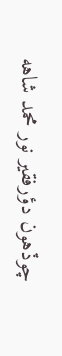چوڏهون دؤرفقير نور محمد شاهه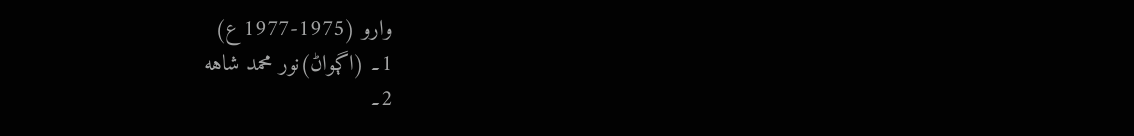وارو (1975-1977 ع)
1۔ (اڳواڻ)نور محمد شاهه
2۔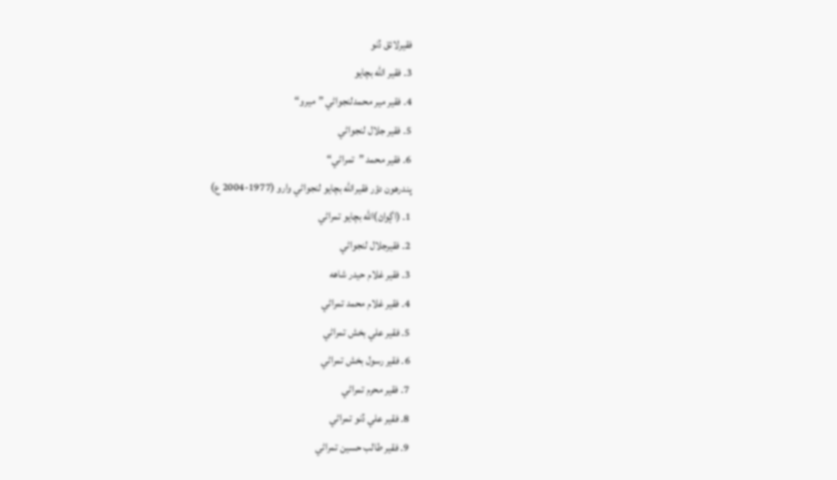فقيرلائق ڏنو
3۔ فقير الله بچايو
4۔ فقير مير محمدلنجواڻي ”ميرو“
5۔ فقير جلال لنجواڻي
6۔ فقير محمد ”تمراڻي“
پندرهون دؤر فقيرالله بچايو لنجواڻي وارو (1977-2004 ع)
1۔ (اڳواڻ)الله بچايو تمراڻي
2۔ فقيرجلال لنجواڻي
3۔ فقير غلام حيدر شاهه
4۔ فقير غلام محمد تمراڻي
5۔ فقير علي بخش تمراڻي
6۔ فقير رسول بخش تمراڻي
7۔ فقير محرم تمراڻي
8۔ فقير علي ڏنو تمراڻي
9۔ فقير طالب حسين تمراڻي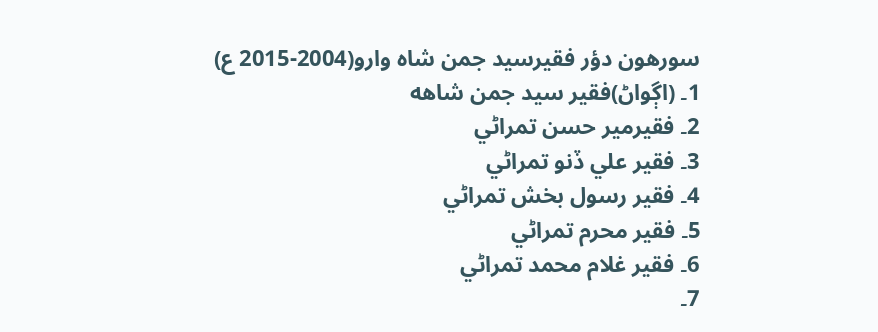سورهون دؤر فقيرسيد جمن شاه وارو(2004-2015 ع)
1۔ (اڳواڻ)فقير سيد جمن شاهه
2۔ فقيرمير حسن تمراڻي
3۔ فقير علي ڏنو تمراڻي
4۔ فقير رسول بخش تمراڻي
5۔ فقير محرم تمراڻي
6۔ فقير غلام محمد تمراڻي
7۔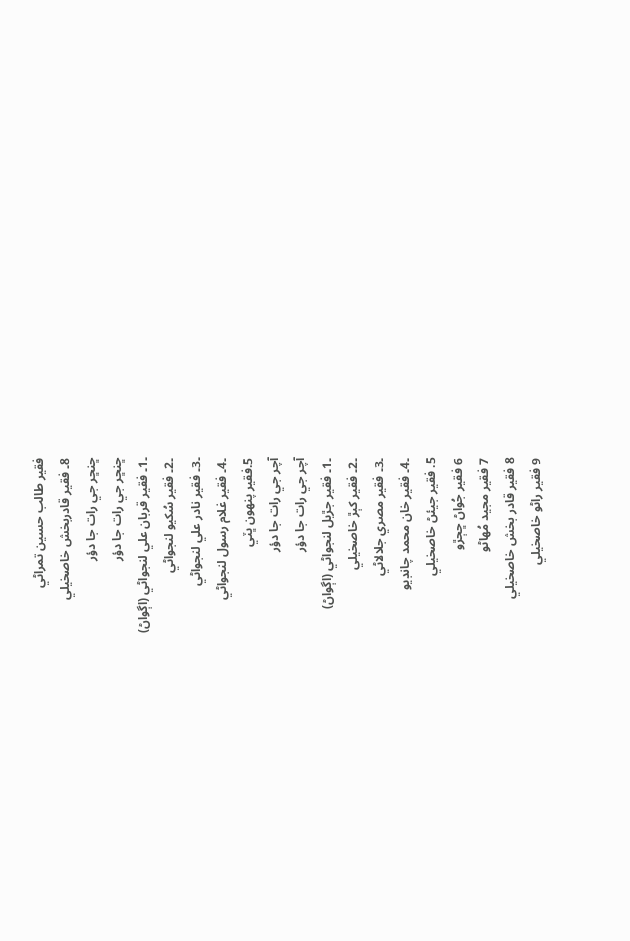فقير طالب حسين تمراڻي
8۔ فقير قادربخش خاصخيلي
ڇنڇر جي رات جا دؤر
ڇنڇر جي رات جا دؤر
۔1۔ فقير قربان علي لنجواڻي (اڳواڻ)
۔2۔ فقير سُکيو لنجواڻي
۔3۔ فقير نادر علي لنجواڻي
۔4۔ فقير غلام رسول لنجواڻي
5.فقير پنهون ڀٽي
آچر جي رات جا دؤر
آچر جي رات جا دؤر
۔1۔ فقير جڙيل لنجواڻي (اڳواڻ)
۔2۔ فقير کٻڙ خاصخيلي
۔3۔ فقير مصري جلالاڻي
۔4۔ فقير خان محمد چانڊيو
5. فقير جيئڻ خاصخيلي
6 فقير جُواڻ ڇڄڙو
7 فقير مجيد مُهاڻو
8 فقير قادر بخش خاصخيلي
9 فقير راڻو خاصخيلي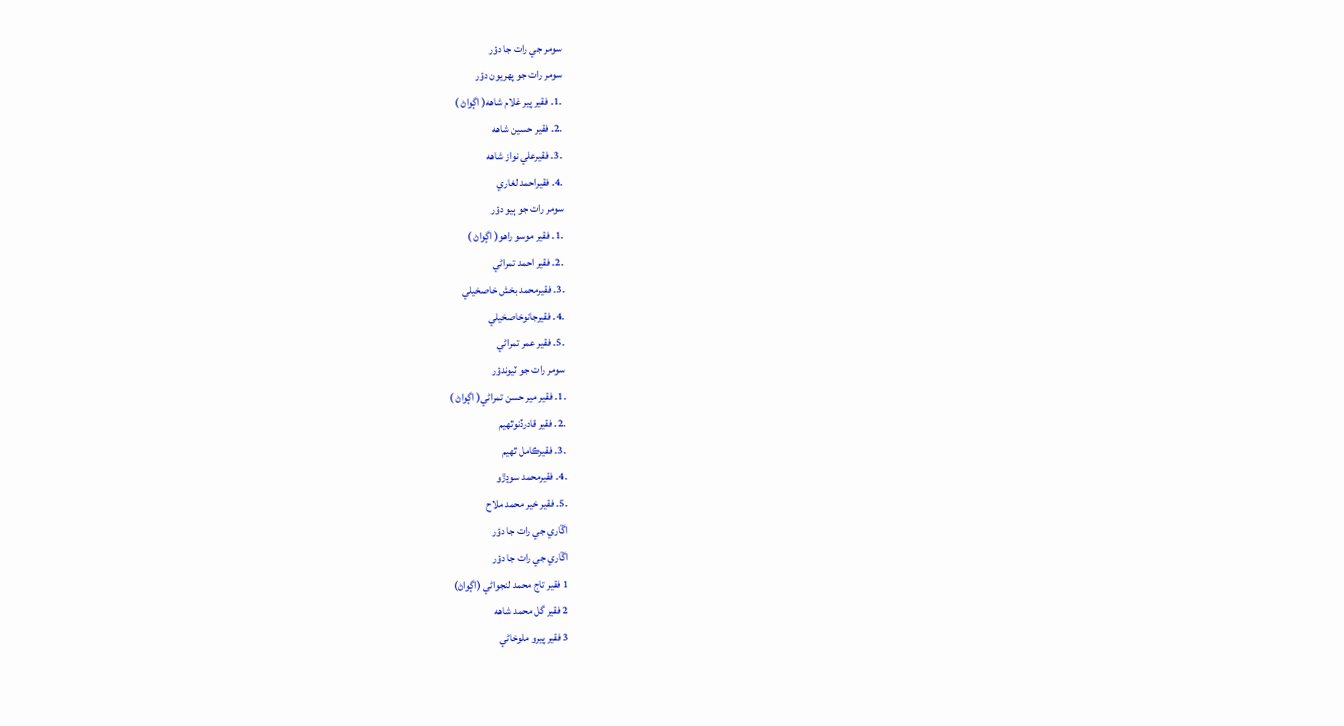سومر جي رات جا دؤر
سومر رات جو پهريون دؤر
۔1۔ فقير پير غلام شاهه( اڳواڻ )
۔2۔ فقير حسين شاهه
۔3۔ فقيرعلي نواز شاهه
۔4۔ فقيراحمد لغاري
سومر رات جو ٻيو دؤر
۔1۔ فقير موسو راهو( اڳواڻ )
۔2۔ فقير احمد تمراڻي
۔3۔ فقيرمحمد بخش خاصخيلي
۔4۔ فقيرجانوخاصخيلي
۔5۔ فقير عمر تمراڻي
سومر رات جو ٽيوندؤر
۔1۔ فقير مير حسن تمراڻي( اڳواڻ )
۔2۔ فقير قادرڏنوٿهيم
۔3۔ فقيرڪامل ٿهيم
۔4۔ فقيرمحمد سوڍڙو
۔5۔ فقير خير محمد ملاح
اڱاري جي رات جا دؤر
اڱاري جي رات جا دؤر
1 فقير تاج محمد لنجواڻي (اڳواڻ)
2 فقير گل محمد شاهه
3 فقير پيرو ملوخاڻي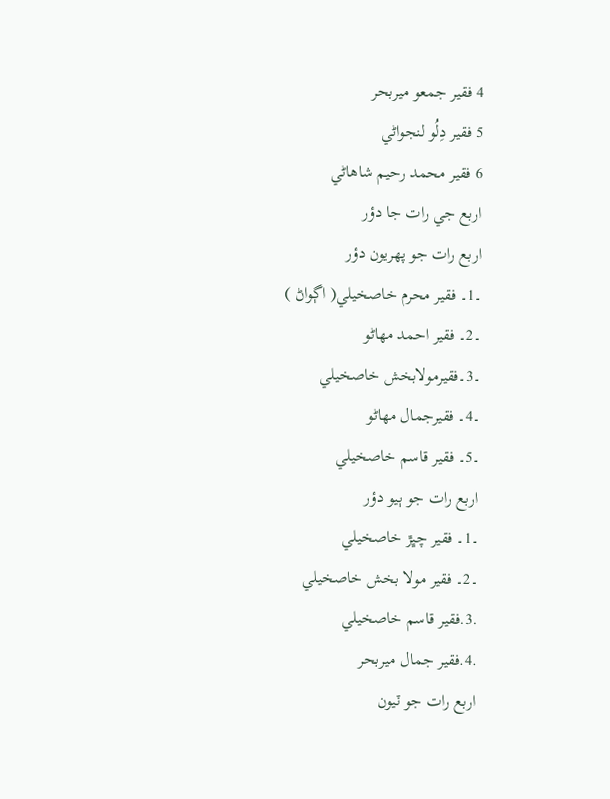4 فقير جمعو ميربحر
5 فقير دِلُو لنجواڻي
6 فقير محمد رحيم شاهاڻي
اربع جي رات جا دؤر
اربع رات جو پهريون دؤر
۔1۔ فقير محرم خاصخيلي( اڳواڻ )
۔2۔ فقير احمد مهاڻو
۔3۔فقيرمولابخش خاصخيلي
۔4۔ فقيرجمال مهاڻو
۔5۔ فقير قاسم خاصخيلي
اربع رات جو ٻيو دؤر
۔1۔ فقير چڀڙ خاصخيلي
۔2۔ فقير مولا بخش خاصخيلي
.3.فقير قاسم خاصخيلي
.4.فقير جمال ميربحر
اربع رات جو ٽيون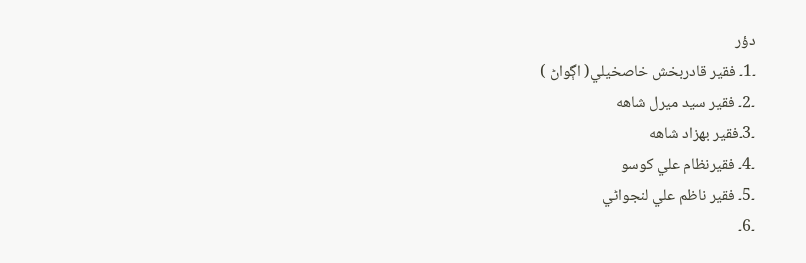دؤر
۔1۔ فقير قادربخش خاصخيلي( اڳواڻ )
۔2۔ فقير سيد ميرل شاهه
۔3۔فقير بهزاد شاهه
۔4۔ فقيرنظام علي کوسو
۔5۔ فقير ناظم علي لنجواڻي
۔6۔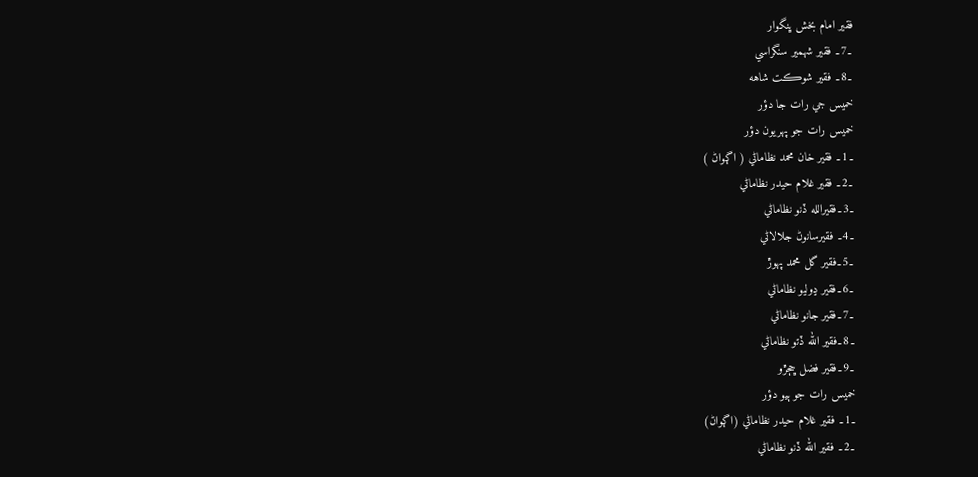فقير امام بخش ڀنگوار
۔7۔ فقير شهمير سنگراسي
۔8۔ فقير شوڪت شاهه
خميس جي رات جا دؤر
خميس رات جو پهريون دؤر
۔1۔ فقير خان محمد نظاماڻي ( اڳواڻ )
۔2۔ فقير غلام حيدر نظاماڻي
۔3۔فقيرالله ڏنو نظاماڻي
۔4۔ فقيرسانوڻ جلالاڻي
۔5۔فقير گل محمد پهوڙ
۔6۔فقير ڍوليو نظاماڻي
۔7۔فقير جانو نظاماڻي
۔8۔فقير الله ڏتو نظاماڻي
۔9۔فقير فضل ڇڄڙو
خميس رات جو ٻيو دؤر
۔1۔ فقير غلام حيدر نظاماڻي (اڳواڻ)
۔2۔ فقير الله ڏنو نظاماڻي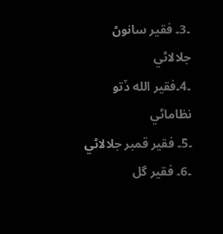۔3۔ فقير سانوڻ جلالاڻي
۔4۔فقير الله ڏتو نظاماڻي
۔5۔ فقير قمبر جلالاڻي
۔6۔ فقير گل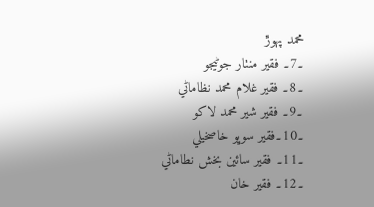محمد پهوڙ
۔7۔ فقير منٺار جوڻيجو
۔8۔ فقير غلام محمد نظاماڻي
۔9۔ فقير شير محمد لاکو
۔10۔فقير سوڀو خاصخيلي
۔11۔ فقير سائين بخش نطاماڻي
۔12۔ فقير خان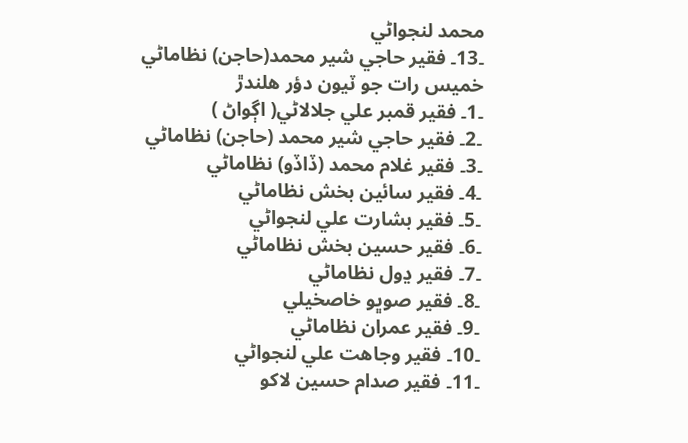محمد لنجواڻي
۔13۔ فقير حاجي شير محمد(حاجن) نظاماڻي
خميس رات جو ٽيون دؤر هلندڙ
۔1۔ فقير قمبر علي جلالاڻي( اڳواڻ )
۔2۔ فقير حاجي شير محمد (حاجن) نظاماڻي
۔3۔ فقير غلام محمد (ڏاڏو) نظاماڻي
۔4۔ فقير سائين بخش نظاماڻي
۔5۔ فقير بشارت علي لنجواڻي
۔6۔ فقير حسين بخش نظاماڻي
۔7۔ فقير ڍول نظاماڻي
۔8۔ فقير صوڀو خاصخيلي
۔9۔ فقير عمران نظاماڻي
۔10۔ فقير وجاهت علي لنجواڻي
۔11۔ فقير صدام حسين لاکو